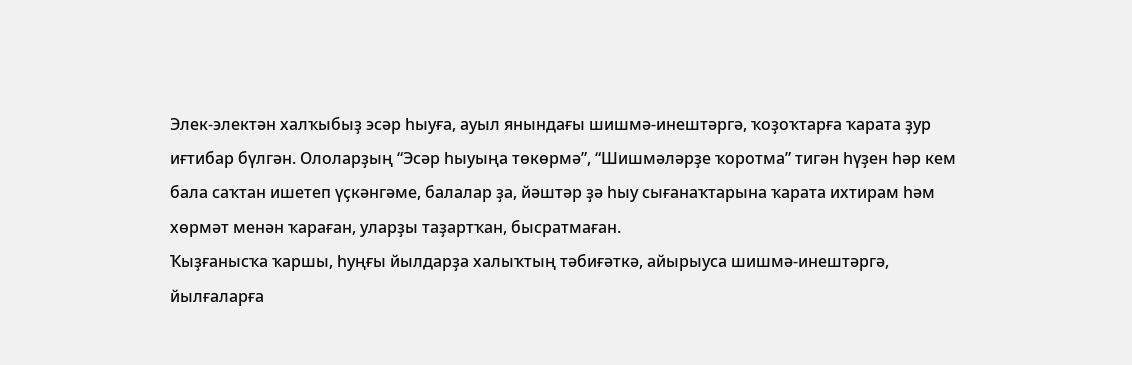Элек-электән халҡыбыҙ эсәр һыуға, ауыл янындағы шишмә-инештәргә, ҡоҙоҡтарға ҡарата ҙур иғтибар бүлгән. Ололарҙың “Эсәр һыуыңа төкөрмә”, “Шишмәләрҙе ҡоротма” тигән һүҙен һәр кем бала саҡтан ишетеп үҫкәнгәме, балалар ҙа, йәштәр ҙә һыу сығанаҡтарына ҡарата ихтирам һәм хөрмәт менән ҡараған, уларҙы таҙартҡан, бысратмаған.
Ҡыҙғанысҡа ҡаршы, һуңғы йылдарҙа халыҡтың тәбиғәткә, айырыуса шишмә-инештәргә, йылғаларға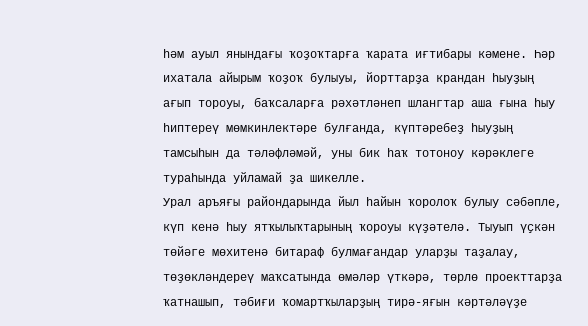һәм ауыл янындағы ҡоҙоҡтарға ҡарата иғтибары кәмене. Һәр ихатала айырым ҡоҙоҡ булыуы, йорттарҙа крандан һыуҙың ағып тороуы, баҡсаларға рәхәтләнеп шлангтар аша ғына һыу һиптереү мөмкинлектәре булғанда, күптәребеҙ һыуҙың тамсыһын да тәләфләмәй, уны бик һаҡ тотоноу кәрәклеге тураһында уйламай ҙа шикелле.
Урал аръяғы райондарында йыл һайын ҡоролоҡ булыу сәбәпле, күп кенә һыу ятҡылыҡтарының ҡороуы күҙәтелә. Тыуып үҫкән төйәге мөхитенә битараф булмағандар уларҙы таҙалау, төҙөкләндереү маҡсатында өмәләр үткәрә, төрлө проекттарҙа ҡатнашып, тәбиғи ҡомартҡыларҙың тирә-яғын кәртәләүҙе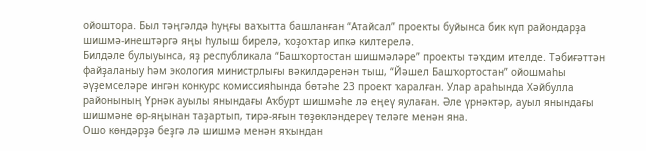ойоштора. Был тәңгәлдә һуңғы ваҡытта башланған “Атайсал” проекты буйынса бик күп райондарҙа шишмә-инештәргә яңы һулыш бирелә, ҡоҙоҡтар ипкә килтерелә.
Билдәле булыуынса, яҙ республикала “Башҡортостан шишмәләре” проекты тәҡдим ителде. Тәбиғәттән файҙаланыу һәм экология министрлығы вәкилдәренән тыш, “Йәшел Башҡортостан” ойошмаһы әүҙемселәре ингән конкурс комиссияһында бөтәһе 23 проект ҡаралған. Улар араһында Хәйбулла районының Үрнәк ауылы янындағы Аҡбурт шишмәһе лә еңеү яулаған. Әле үрнәктәр, ауыл янындағы шишмәне өр-яңынан таҙартып, тирә-яғын төҙөкләндереү теләге менән яна.
Ошо көндәрҙә беҙгә лә шишмә менән яҡындан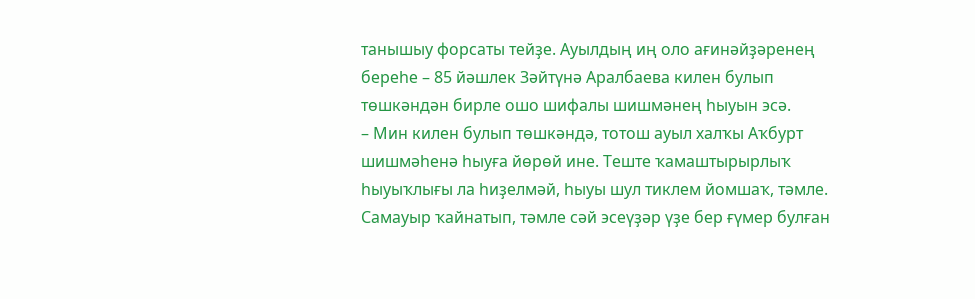танышыу форсаты тейҙе. Ауылдың иң оло ағинәйҙәренең береһе – 85 йәшлек Зәйтүнә Аралбаева килен булып төшкәндән бирле ошо шифалы шишмәнең һыуын эсә.
– Мин килен булып төшкәндә, тотош ауыл халҡы Аҡбурт шишмәһенә һыуға йөрөй ине. Теште ҡамаштырырлыҡ һыуыҡлығы ла һиҙелмәй, һыуы шул тиклем йомшаҡ, тәмле. Самауыр ҡайнатып, тәмле сәй эсеүҙәр үҙе бер ғүмер булған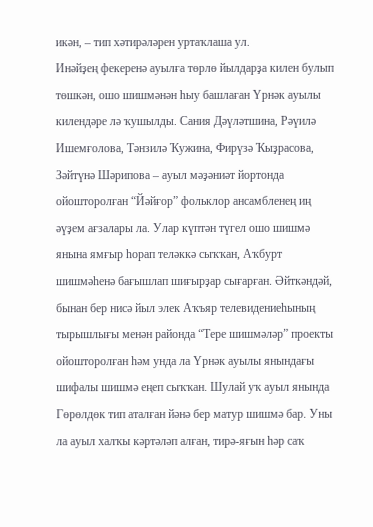икән, – тип хәтирәләрен уртаҡлаша ул.
Инәйҙең фекеренә ауылға төрлө йылдарҙа килен булып төшкән, ошо шишмәнән һыу башлаған Үрнәк ауылы килендәре лә ҡушылды. Сания Дәүләтшина, Рәүилә Ишемғолова, Тәнзилә Ҡужина, Фирүзә Ҡыҙрасова, Зәйтүнә Шәрипова – ауыл мәҙәниәт йортонда ойошторолған “Йәйғор” фольклор ансамбленең иң әүҙем ағзалары ла. Улар күптән түгел ошо шишмә янына ямғыр һорап теләккә сыҡҡан, Аҡбурт шишмәһенә бағышлап шиғырҙар сығарған. Әйткәндәй, бынан бер нисә йыл элек Аҡъяр телевидениеһының тырышлығы менән районда “Тере шишмәләр” проекты ойошторолған һәм унда ла Үрнәк ауылы янындағы шифалы шишмә еңеп сыҡҡан. Шулай уҡ ауыл янында Гөрөлдөк тип аталған йәнә бер матур шишмә бар. Уны ла ауыл халҡы кәртәләп алған, тирә-яғын һәр саҡ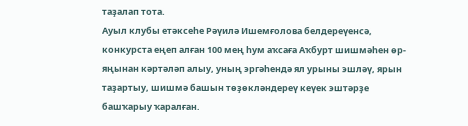таҙалап тота.
Ауыл клубы етәксеһе Рәүилә Ишемғолова белдереүенсә, конкурста еңеп алған 100 мең һум аҡсаға Аҡбурт шишмәһен өр-яңынан кәртәләп алыу, уның эргәһендә ял урыны эшләү, ярын таҙартыу, шишмә башын төҙөкләндереү кеүек эштәрҙе башҡарыу ҡаралған.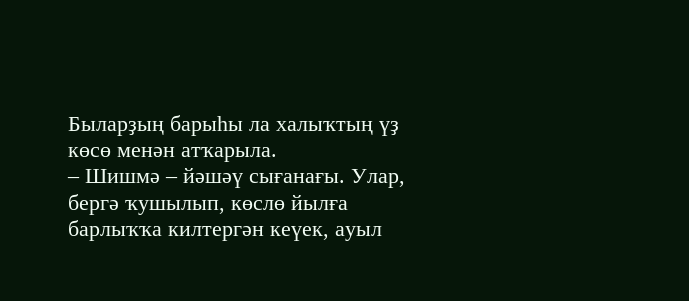Быларҙың барыһы ла халыҡтың үҙ көсө менән атҡарыла.
– Шишмә – йәшәү сығанағы. Улар, бергә ҡушылып, көслө йылға барлыҡҡа килтергән кеүек, ауыл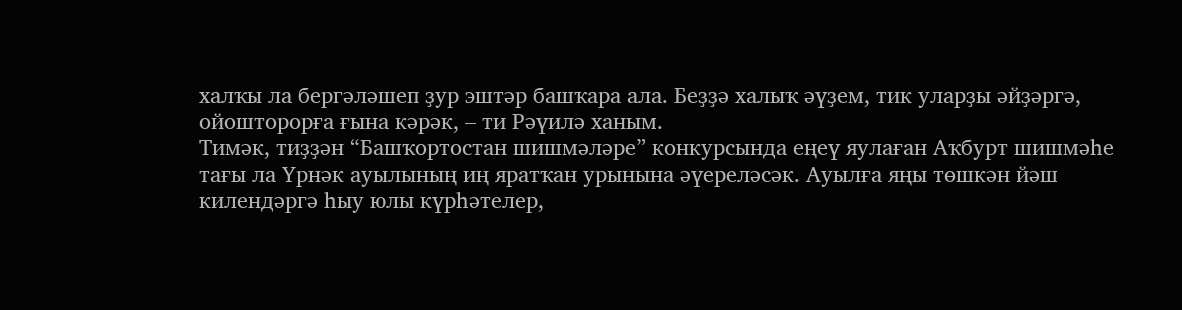халҡы ла бергәләшеп ҙур эштәр башҡара ала. Беҙҙә халыҡ әүҙем, тик уларҙы әйҙәргә, ойошторорға ғына кәрәк, – ти Рәүилә ханым.
Тимәк, тиҙҙән “Башҡортостан шишмәләре” конкурсында еңеү яулаған Аҡбурт шишмәһе тағы ла Үрнәк ауылының иң яратҡан урынына әүереләсәк. Ауылға яңы төшкән йәш килендәргә һыу юлы күрһәтелер,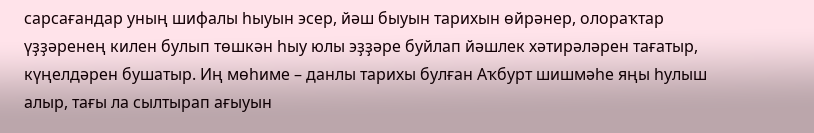сарсағандар уның шифалы һыуын эсер, йәш быуын тарихын өйрәнер, олораҡтар үҙҙәренең килен булып төшкән һыу юлы эҙҙәре буйлап йәшлек хәтирәләрен тағатыр, күңелдәрен бушатыр. Иң мөһиме – данлы тарихы булған Аҡбурт шишмәһе яңы һулыш алыр, тағы ла сылтырап ағыуын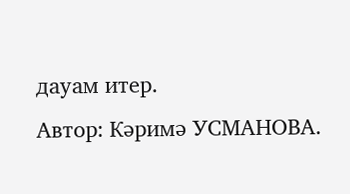дауам итер.
Автор: Кәримә УСМАНОВА.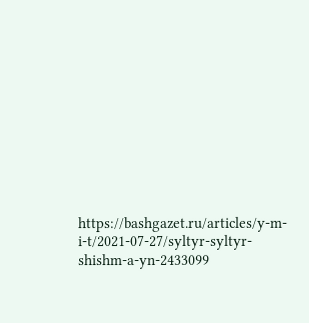https://bashgazet.ru/articles/y-m-i-t/2021-07-27/syltyr-syltyr-shishm-a-yn-2433099